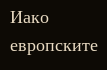Иако европските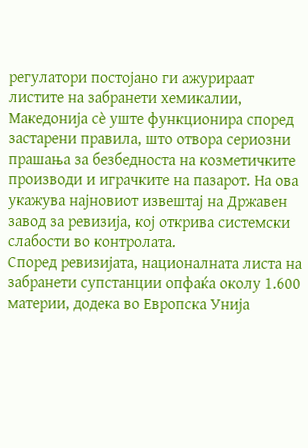регулатори постојано ги ажурираат листите на забранети хемикалии, Македонија сè уште функционира според застарени правила, што отвора сериозни прашања за безбедноста на козметичките производи и играчките на пазарот. На ова укажува најновиот извештај на Државен завод за ревизија, кој открива системски слабости во контролата.
Според ревизијата, националната листа на забранети супстанции опфаќа околу 1.600 материи, додека во Европска Унија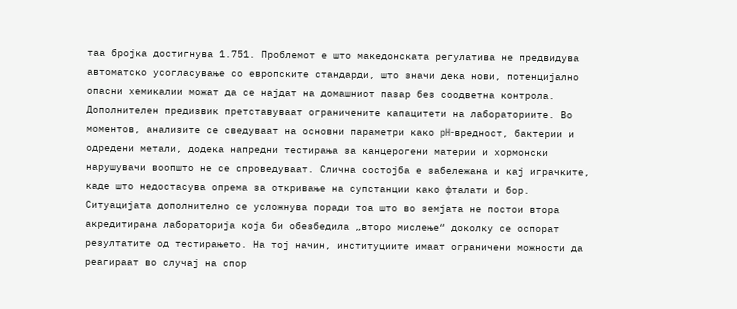таа бројка достигнува 1.751. Проблемот е што македонската регулатива не предвидува автоматско усогласување со европските стандарди, што значи дека нови, потенцијално опасни хемикалии можат да се најдат на домашниот пазар без соодветна контрола.
Дополнителен предизвик претставуваат ограничените капацитети на лабораториите. Во моментов, анализите се сведуваат на основни параметри како pH-вредност, бактерии и одредени метали, додека напредни тестирања за канцерогени материи и хормонски нарушувачи воопшто не се спроведуваат. Слична состојба е забележана и кај играчките, каде што недостасува опрема за откривање на супстанции како фталати и бор.
Ситуацијата дополнително се усложнува поради тоа што во земјата не постои втора акредитирана лабораторија која би обезбедила „второ мислење“ доколку се оспорат резултатите од тестирањето. На тој начин, институциите имаат ограничени можности да реагираат во случај на спор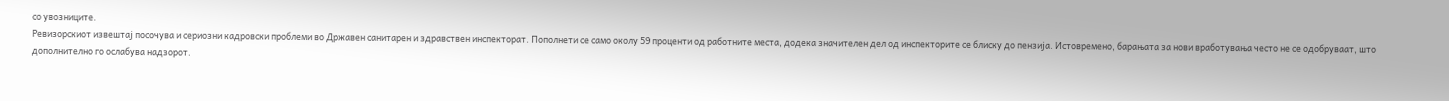со увозниците.
Ревизорскиот извештај посочува и сериозни кадровски проблеми во Државен санитарен и здравствен инспекторат. Пополнети се само околу 59 проценти од работните места, додека значителен дел од инспекторите се блиску до пензија. Истовремено, барањата за нови вработувања често не се одобруваат, што дополнително го ослабува надзорот.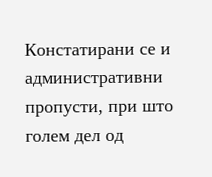Констатирани се и административни пропусти, при што голем дел од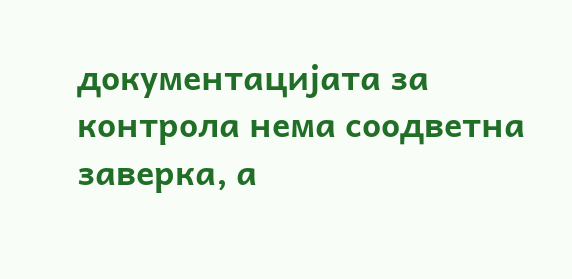документацијата за контрола нема соодветна заверка, а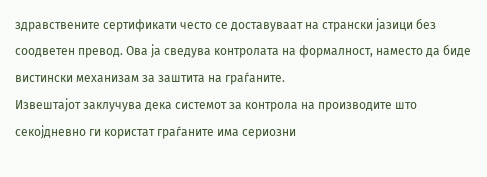здравствените сертификати често се доставуваат на странски јазици без соодветен превод. Ова ја сведува контролата на формалност, наместо да биде вистински механизам за заштита на граѓаните.
Извештајот заклучува дека системот за контрола на производите што секојдневно ги користат граѓаните има сериозни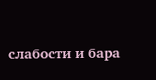слабости и бара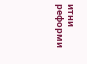итни реформи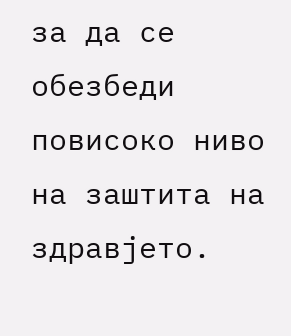за да се обезбеди повисоко ниво на заштита на здравјето.